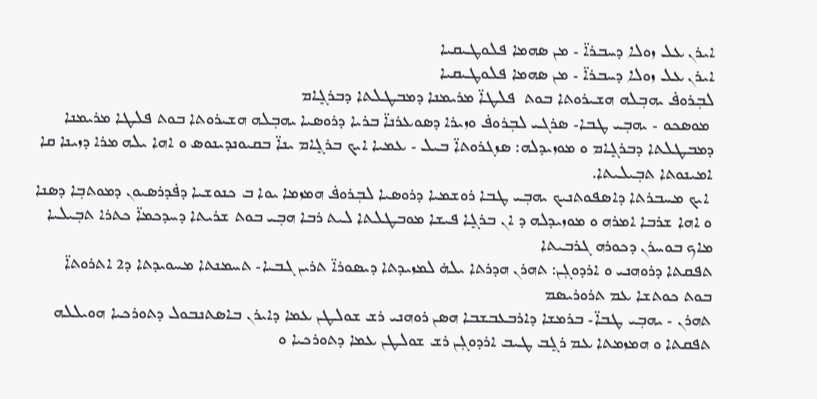ܐܝܪܢ ܥܠ ܙܘܠܐ ܕܚܒܪܐ̈ - ܡܢ ܣܗܡܐ ܦܠܘܛܝܩܝܐ
ܐܝܪܢ ܥܠ ܙܘܠܐ ܕܚܒܪܐ̈ - ܡܢ ܣܗܡܐ ܦܠܘܛܝܩܝܐ
ܠܒܼܪܘܦ̇ ܝܗܒܼܠܗ ܗܫܝܪܘܬܐ ܒܘܬ  ܦܠܛܐ̈ ܡܪܝܡܢܐ ܕܡܒܛܠܬܐ ܕܒܪܓܻܐܡ
 ܡܘܣܟܘ - ܝܗܒܼܝ ܛܒܐ- ܣܪܓܝ ܠܒܼܪܘܦ̇ ܘܙܝܪܐ ܕܣܘܥܪܢܐ̈ ܒܪܝܐ ܕܪܘܣܝܐ ܝܗܒܼܠܗ ܗܫܝܪܘܬܐ ܒܘܬ ܦܠܛܐ ܡܪܝܡܢܐ ܕܡܒܛܠܬܐ ܕܒܪܓܻܐܡ ܘ ܡܘܙܝܕܠܗ: ܣܙܓܪܘܬܐ̈ ܒܝܠ - ܥܡܝܐ ܐܝܟ ܒܪܓܻܐܡ ܝܢܐ̈ ܒܩܝܘܢܕܝܢܘܣ ܘ ܐܗܐ ܝܠܗ ܡܪܐ ܕܙܝܢܐ ܩܐ ܐܡܝܢܘܬܐ ܬܒܼܝܠܝܬܐ.
 ܐܝܟ ܡܚܒܪܬܐ ܕܐܣܦܘܬܢܝܟ ܝܗܒܼܝ ܛܒܐ ܪܘܫܡܝܐ ܕܪܘܣܝܐ ܠܒܼܪܘܦ̇ ܗܡܙܡܐ ܝܘܐ ܒ ܟܢܘܫܝܐ ܕܦ̇ܕܪܣܝܘܢ ܕܡܘܬܒܼܐ ܕܣܢܐ ܘ ܐܗܐ ܫܪܒܐ ܐܡܪܗ ܘ ܡܘܙܝܕܠܗ ܕ ܐܢ ܒܪܓܻܐ ܦܝܫܐ ܡܘܒܛܠܬܐ ܠܝܬ ܪܒܐ ܗܒܼܝ ܒܘܬ ܫܪܝܬܐ ܕܚܕܟܡܐ̈ ܟܬܪܐ ܬܒܼܝܠܝܐ ܡܐܟ ܒܘܚܪܢ ܕܟܘܪܗ ܓܪܒܝܬܐ
ܬܦܩܬܐ ܕܪܘܗܢܝ ܘ ܐܪܕܘܓܼܢ: ܬܗܪܢ ܗܕܪܬܐ ܝܠܗ̇ ܠܡܙܝܕܬܐ ܕܝܣܘܪܐ̈ ܬܪܝܢ ܓܒܝܐ- ܬܚܡܢܬܐ ܡܚܘܝܕܬܐ ܕ2 ܐܬܪܘܬܐ̈ ܒܘܬ ܟܘܬܫܐ ܥܡ ܬܪܘܪܝܣܡ
ܬܗܪܢ - ܝܗܒܼܝ ܛܒܐ̈- ܒܪܡܫܐ ܕܐܪܒܥܒܫܒܐ ܗܣܢ ܪܘܗܢܝ ܪܫ ܫܘܠܛܢ ܥܡܐ ܕܐܝܪܢ ܒܐܣܬܢܒܘܠ ܕܬܘܪܟܝܐ ܗܘܝܠܠܗ ܬܦܩܬܐ ܘ ܗܡܙܡܬܐ ܥܡ ܪܓܻܒ ܛܝܒ ܐܪܕܘܓܼܢ ܪܫ ܫܘܠܛܢ ܥܡܐ ܕܬܘܪܟܝܐ ܘ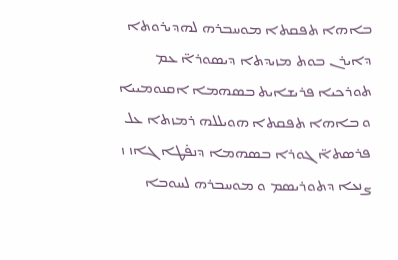ܒܐܗܐ ܬܦܩܬܐ ܡܘܚܒܪܗ ܠܗܕܝܪܘܬܐ ܕܐܝܪܢ ܒܘܬ ܡܙܝܕܬܐ ܕܝܣܘܪܐ̈ ܥܡ ܬܘܪܟܝܐ ܦܪܝܫܐܝܬ ܒܣܗܡܐ ܐܩܢܘܡܝܝܐ ܘ ܒܐܗܐ ܬܦܩܬܐ ܗܘܝܠܠܗ ܪܡܙܬܐ ܥܠ ܦܪܣܬܐ̈ ܓܘܪܐ ܒܣܗܡܐ ܕܢܦ̇ܛܐ ܓܐܙ ܙ ܨܢܥܐ ܕܬܘܪܝܣܡ ܘ ܡܘܚܒܪܗ ܠܚܘܒܐ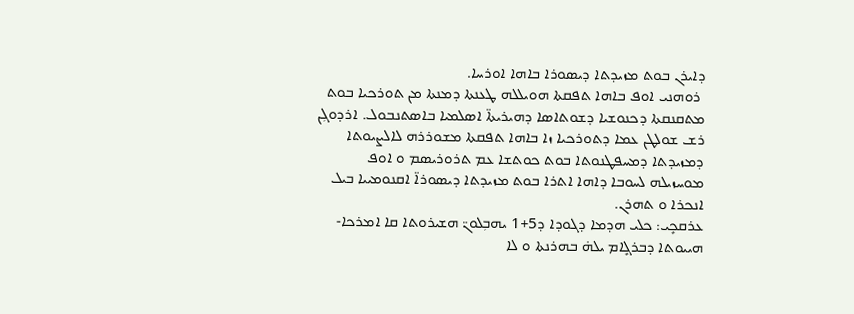ܕܐܝܪܢ ܒܘܬ ܡܙܝܕܬܐ ܕܝܣܘܪܐ ܒܐܗܐ ܐܘܪܚܐ.
 ܪܘܗܢܝ ܐܘܦ ܒܐܗܐ ܬܦܩܬܐ ܗܘܝܠܠܗ ܛܥܢܬܐ ܕܡܢܬܐ ܡܢ ܬܘܪܟܝܐ ܒܘܬ ܡܬܩܢܩܬܐ ܕܟܢܘܫܝܐ ܕܫܘܬܐܣܐ ܕܗܝܪܝܬܐ̈ ܐܣܠܡܝܐ ܒܐܣܬܢܒܘܠ. ܐܪܕܘܓܼܢ ܪܫ ܫܘܠܛܢ ܥܡܐ ܕܬܘܪܟܝܐ ܙܐ ܒܐܗܐ ܬܦܩܬܐ ܡܫܘܪܪܗ ܠܐܠܨܝܘܬܐ ܕܡܙܝܕܬܐ ܕܡܚܦܛܢܘܬܐ ܒܘܬ ܟܘܬܫܐ ܥܡ ܬܪܘܪܝܣܡ ܘ ܐܘܦ ܡܘܚܙܝܠܗ ܠܚܘܒܐ ܕܐܗܐ ܐܬܪܐ ܒܘܬ ܡܙܝܕܬܐ ܕܝܣܘܪܐ̈ ܐܩܢܘܡܝܝܐ ܒܝܠ ܐܢܟܪܐ ܘ ܬܗܪܢ.
ܥܪܩܟܻܝ: ܟܠܝ ܗܕܡܐ ܕܓܘܕܐ ܕ5+1 ܝܗܒܼܠܘܢ̈ ܗܫܝܪܘܬܐ ܩܐ ܐܡܪܟܐ- ܗܝܝܘܬܐ ܕܒܪܓܻܐܡ ܝܠܗ̇ ܒܗܪܢܬܐ ܘ ܠܐ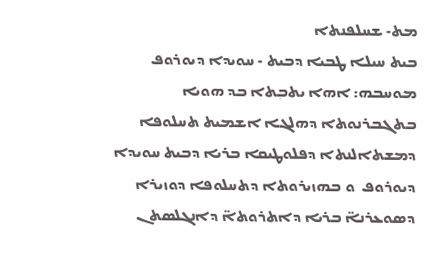ܡܬ- ܫܚܠܦܢܬܐ
ܒܝܬ ܚܝܠܐ ܛܒܝܐ ܕܒܝܬ - ܚܘܝܕܐ ܕܝܘܪܘܦ ܡܘܚܒܗ: ܐܗܐ ܝܬܒܼܬܐ ܒܕ ܗܘܝܐ ܒܬܓܒܪܢܘܬܐ ܕܗܠܓܐ ܐܫܡܝܬ ܬܚܠܘܦܐ ܕܡܫܬܐܠܢܬܐ ܕܦܠܘܛܝܩܐ ܒܪܝܐ ܕܒܝܬ ܚܘܝܕܐ ܕܝܘܪܘܦ  ܘ ܒܗܙܝܪܘܬܐ ܕܬܚܠܘܦܐ ܕܘܙܝܪܐ ܕܣܘܥܪܢܐ̈ ܒܪܝܐ ܕܐܬܪܘܬܐ̈ ܕܐܢܓܠܣܬܢ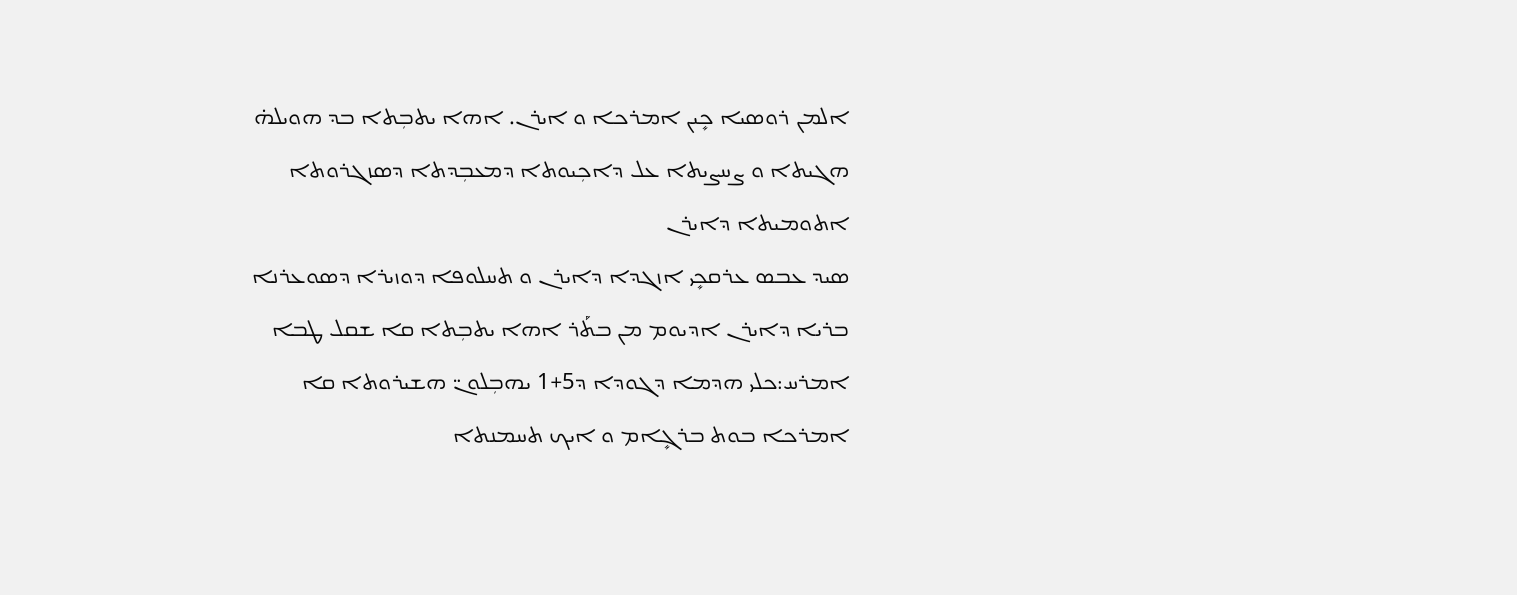ܐܠܡܢ ܪܘܣܝܐ ܟܻܝܢ ܐܡܪܟܐ ܘ ܐܝܪܢ. ܐܗܐ ܝܬܒܼܬܐ ܒܕ ܗܘܝܠܗ̇ ܗܓܝܬܐ ܘ ܨܚܨܝܬܐ ܥܠ ܕܐܟܼܝܘܬܐ ܕܡܥܒܼܕܬܐ ܕܣܙܓܪܘܬܐ ܐܬܘܡܝܬܐ ܕܐܝܪܢ
ܣܝܕ ܥܒܣ ܥܪܩܟܻܝ ܐܙܓܕܐ ܕܐܝܪܢ ܘ ܬܚܠܘܦܐ ܕܘܙܝܪܐ ܕܣܘܥܪܢܐ ܒܪܝܐ ܕܐܝܪܢ ܐܕܝܘܡ ܡܢ ܒܬܰܪ ܐܗܐ ܝܬܒܼܬܐ ܩܐ ܫܩܠ ܛܒܐ ܐܡܪܚ:ܟܠܝ ܗܕܡܐ ܕܓܘܕܐ ܕ5+1 ܝܗܒܼܠܘܢ̈ ܗܫܝܪܘܬܐ ܩܐ ܐܡܪܟܐ ܒܘܬ ܒܪܓܻܐܡ ܘ ܐܝܟ ܬܚܡܢܬܐ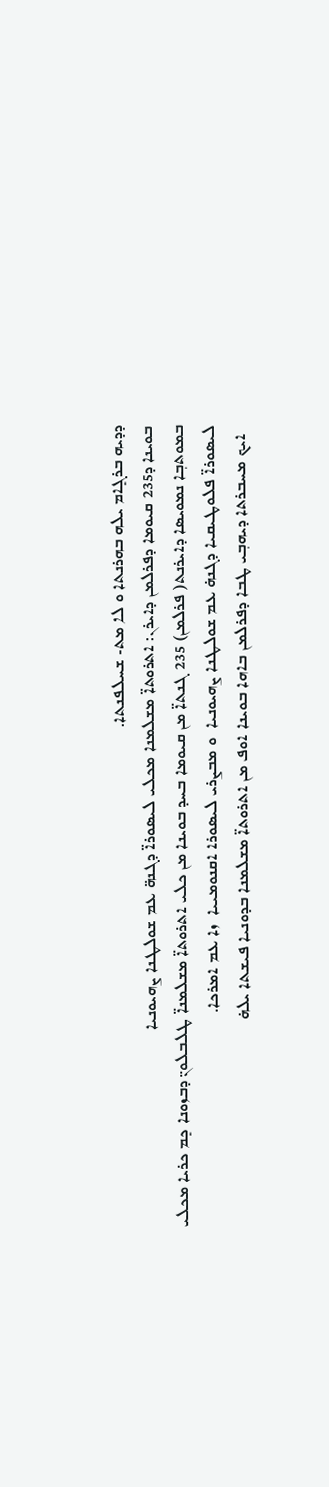ܕܕܝܗ ܒܪܓܻܐܡ ܝܠܗ ܒܗܪܢܬܐ ܘ ܠܐ ܡܬ- ܫܚܠܦܢܬܐ.
ܒܘܝܢܐ ܕ235 ܩܝܘܡܐ ܕܦܪܠܡܢ ܕܐܝܪܢ: ܐܬܪܘܬܐ̈ ܡܫܠܡܢܐ ܡܟܠܝ ܠܝܣܘܪܐ̈ ܕܓܢܗ̈ ܥܡ ܫܘܠܛܢܐ ܨܗܝܘܢܝܐ
ܒܡܘܬܒܼܐ ܢܡܘܝܣܐ ܕܐܝܪܢܬ( ܦܪܠܡܢ) 235 ܓܢܬܐ̈ ܡܢ ܩܝܘܡܐ ܒܚܕ ܒܘܝܢܐ ܡܢ ܟܠܝ ܐܬܪܘܬܐ̈ ܡܫܠܡܢܐ̈ ܛܠܒܠܘܢ̈ ܕܒܙܘܢܐ ܟܻܡ ܟܪܝܐ ܡܟܠܝ ܠܝܣܘܪܐ̈ ܦܠܘܛܝܩܝܐ ܕܓܢܗ̇ ܥܡ ܫܘܠܛܢܐ ܨܗܝܘܢܝܐ  ܘ ܡܒܨܪܝ ܠܝܣܘܪܐ ܐܩܢܘܡܝܝܐ  ܙܐ ܥܡ ܐܡܪܟܐ.
  ܐܝܟ ܡܚܒܪܬܐ ܕܝܗܒܼܝ ܛܒܐ ܕܦܪܠܡܢ ܒܐܗܐ ܒܘܝܢܐ ܐܘܦ ܡܢ ܐܬܪܘܬܐ̈ ܡܫܠܡܢܐ ܒܕܘܢܝܐ ܦܝܫܬܐ ܝܠܗ̇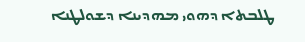ܛܠܒܬܐ ܕܗܘܝ ܡܗܕܝܢܐ ܕܫܘܠܛܢܐ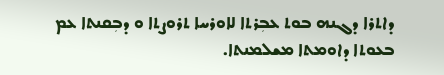ܕܐܬܪܐ ܕܓܢܗ ܒܘܬ ܥܒܼܪܬܐ ܠܐܘܪܚܐ ܬܪܘܨܬܐ ܘ ܕܒܼܩܢܬܐ ܥܡ ܒܥܘܬܐ ܕܐܘܡܬܐ ܡܫܠܡܢܬܐ.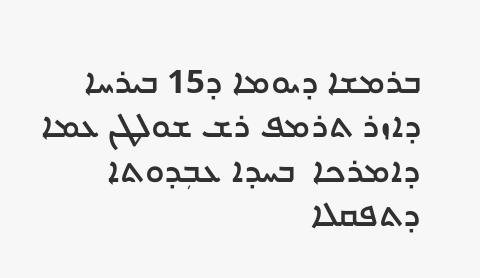ܒܪܡܫܐ ܕܝܘܡܐ ܕ15 ܒܝܪܚܐ ܕܐܙܪ ܬܪܡܦ ܪܫ ܫܘܠܛܢ ܥܡܐ ܕܐܡܪܟܐ  ܒܚܕܐ ܥܒܼܕܘܬܐ ܕܬܦܩܠܐ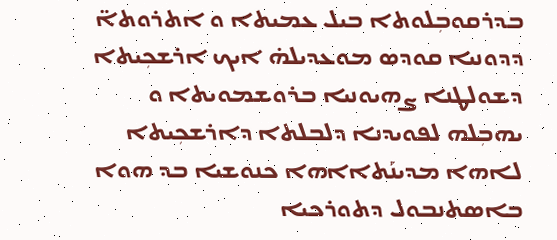ܒܕܪܩܘܒܼܠܘܬܐ ܒܝܠ ܥܡܝܬܐ ܘ ܐܬܪܘܬܐ̈ ܕܕܘܢܝܐ ܩܘܕܣ ܡܘܥܕܝܠܗ̇ ܐܝܟ ܐܪܫܟܼܝܬܐ ܕܫܘܠܛܢܐ ܨܗܝܘܢܝܐ ܒܪܘܫܡܘܝܬܐ ܘ ܝܗܒܼܠܗ ܠܦܘܝܕܢܐ ܕܠܒܠܬܐ ܕܐܪܫܟܼܝܬܐ ܠܐܗܐ ܡܕܝܢܰܬܐܐܗܐ ܟܢܘܫܝܐ ܒܕ ܗܘܐ ܒܐܣܬܢܒܘܠ ܕܬܘܪܟܝܐ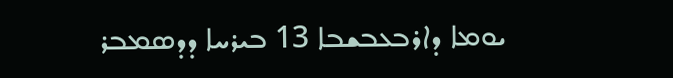ܝܘܡܐ ܕܐܪܒܥܒܫܒܐ 13 ܒܝܪܚܐ ܕܕܣܡܒܪ